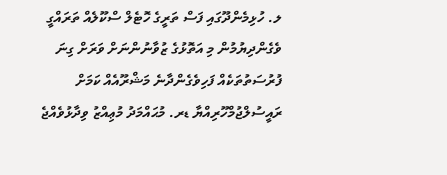ލ. ހުޅިމެންދޫގައި ފަސް ތަރީގެ ހޮޓެލް ސްކޫލެއް ތަރައްގީ ވެގެންދިޔުމުން މި އަތޮޅުގެ ޒުވާނުންނަށް ވަރަށް ގިނަ ފުރުސަތުތަކެއް ފަހިވެގެންދާނެ މަޝްރޫއެއް ކަމަށް ރައީސުލްޖުމްހޫރިއްޔާ ޑރ. މުޙައްމަދު މުޢިއްޒު ވިދާޅުވެއްޖެ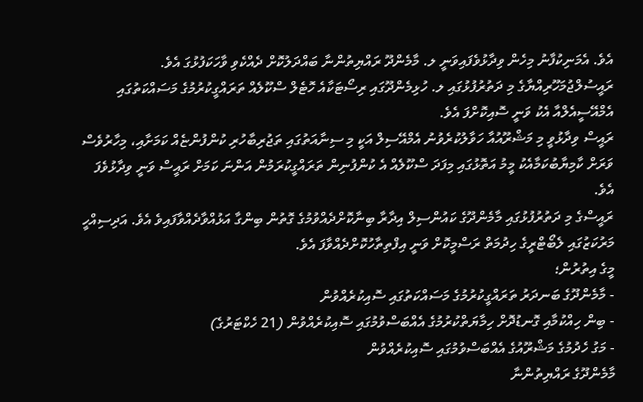އެވެ. އެމަނިކުފާނު މިހެން ވިދާޅުވެފައިވަނީ ލ. މާމެންދޫ ރައްޔިތުންނާ ބައްދަލުކޮށް ދެއްކެވި ވާހަކަފުޅުގަ އެވެ.
ރައީސުލްޖުމަހޫރިއްޔާގެ މި ދަތުރުފުޅުގައި ލ. ހުޅިމެންދޫގައި ރިސޯޓަކާއެ ހޮޓެލް ސްކޫލެއް ތަރައްގީކުރުމުގެ މަސައްކަތުގައި އެމްއޭސީއެލްއާ އެކު ވަނީ ސޮއިކޮށްފަ އެވެ.
ރައީސް ވިދާޅުވީ މި މަޝްރޫއުއާ ހަވާލުކުރެވުނު އެމްއޭސިލް އަކީ މި ސިނާއަތުގައި ތަޖުރިބާހުރި ކުންފުންޏެއް ކަމަށާއި، މިހާރުވެސް ވަރަށް ކާމިޔާބުކަމާއެކު މީމު އަތޮޅުގައި މިފަދަ ސްކޫލެއް އެ ކުންފުނިން ތަރައްގީކުރަމުން އަންނަ ކަމަށް ރައީސް ވަނީ ވިދާޅުވެފަ އެވެ.
ރައީސްގެ މި ދަތުރުފުޅުގައި މާމެންދޫގެ ކައުންސިލް އިދާރާ ބިނާކޮށްދެއްވުމުގެ ގޮތުން ބިންގާ އަޅުއްވާދެއްވާފައިވެ އެވެ. އަދިސިއްހީ މަރުކަޒުގައި ލެބޯޓްރީގެ ހިދުމަތް ރަސްމީކޮށް ވަނީ އިފްތިތާހުކޮށްދެއްވާފަ އެވެ.
މީގެ އިތުރުން؛
- މާމެންދޫގެ ބަނދަރު ތަރައްގީކުރުމުގެ މަސައްކަތުގައި ސޮއިކުރެއްވުން
- ބިން ހިއްކުމާއި ގޮނޑުދޮށް ހިމާޔަތްކުރުމުގެ އެއްބަސްވުމުގައި ސޮއިކުރެއްވުން (21 ހެކްޓަރުގެ)
- މަގު ހެދުމުގެ މަޝްރޫއުގެ އެއްބަސްވުމުގައި ސޮއިކުރެއްވުން
މާމެންދޫގެ ރައްޔިތުންނާ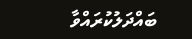ބައްދަލުކުރައްވާ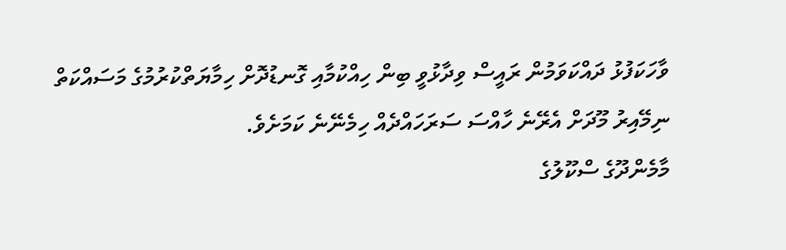ވާހަކަފުޅު ދައްކަވަމުން ރައީސް ވިދާޅުވީ ބިން ހިއްކުމާއި ގޮނޑުދޮށް ހިމާޔަތްކުރުމުގެ މަސައްކަތް ނިމޭއިރު މޫދަށް އެރޭނެ ހާއްސަ ސަރަހައްދެއް ހިމެނޭނެ ކަމަށެވެ.
މާމެންދޫގެ ސްކޫލުގެ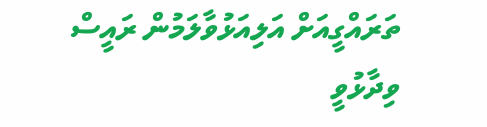ތަރައްގީއަށް އަލިއަޅުވާލަމުން ރައީސް ވިދާޅުވީ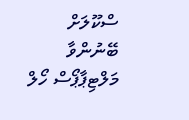ސްކޫލަށް ބޭނުންވާ މަލްޓިޕާޕޯސް ހޯލް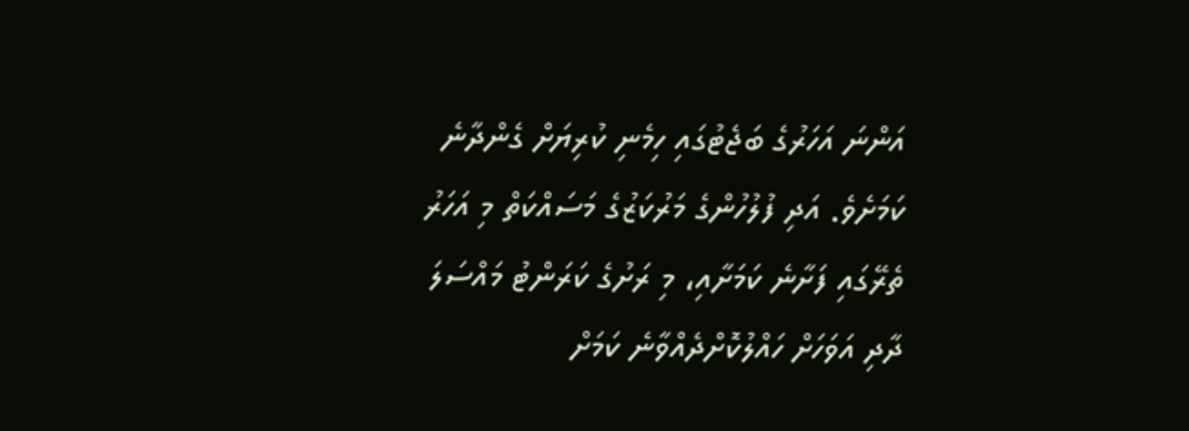އަންނަ އަހަރުގެ ބަޖެޓުގައި ހިމެނި ކުރިޔަށް ގެންދާނެ ކަމަށެވެ. އަދި ފުލުހުންގެ މަރުކަޒުގެ މަސައްކަތް މި އަހަރު ތެރޭގައި ފަށާނެ ކަމަށާއި، މި ރަށުގެ ކަރަންޓު މައްސަލަ ދާދި އަވަހަށް ހައްލުކޮށްދެއްވާނެ ކަމަށް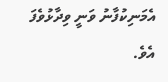އެމަނިކުފާނު ވަނީ ވިދާޅުވެފަ އެވެ.